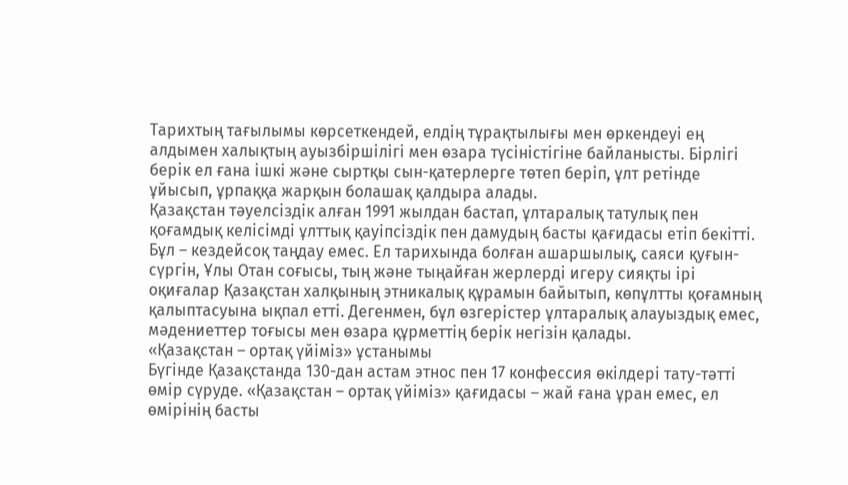Тарихтың тағылымы көрсеткендей, елдің тұрақтылығы мен өркендеуі ең алдымен халықтың ауызбіршілігі мен өзара түсіністігіне байланысты. Бірлігі берік ел ғана ішкі және сыртқы сын-қатерлерге төтеп беріп, ұлт ретінде ұйысып, ұрпаққа жарқын болашақ қалдыра алады.
Қазақстан тәуелсіздік алған 1991 жылдан бастап, ұлтаралық татулық пен қоғамдық келісімді ұлттық қауіпсіздік пен дамудың басты қағидасы етіп бекітті. Бұл – кездейсоқ таңдау емес. Ел тарихында болған ашаршылық, саяси қуғын-сүргін, Ұлы Отан соғысы, тың және тыңайған жерлерді игеру сияқты ірі оқиғалар Қазақстан халқының этникалық құрамын байытып, көпұлтты қоғамның қалыптасуына ықпал етті. Дегенмен, бұл өзгерістер ұлтаралық алауыздық емес, мәдениеттер тоғысы мен өзара құрметтің берік негізін қалады.
«Қазақстан – ортақ үйіміз» ұстанымы
Бүгінде Қазақстанда 130-дан астам этнос пен 17 конфессия өкілдері тату-тәтті өмір сүруде. «Қазақстан – ортақ үйіміз» қағидасы – жай ғана ұран емес, ел өмірінің басты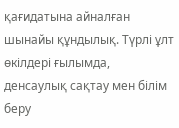қағидатына айналған шынайы құндылық. Түрлі ұлт өкілдері ғылымда, денсаулық сақтау мен білім беру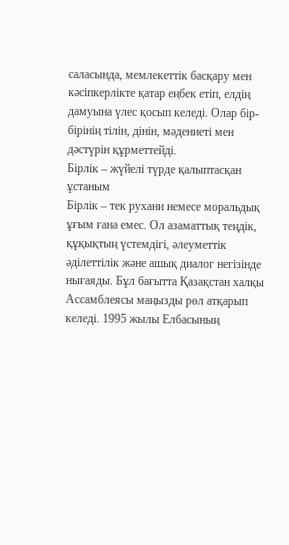саласында, мемлекеттік басқару мен кәсіпкерлікте қатар еңбек етіп, елдің дамуына үлес қосып келеді. Олар бір-бірінің тілін, дінін, мәдениеті мен дәстүрін құрметтейді.
Бірлік – жүйелі түрде қалыптасқан ұстаным
Бірлік – тек рухани немесе моральдық ұғым ғана емес. Ол азаматтық теңдік, құқықтың үстемдігі, әлеуметтік әділеттілік және ашық диалог негізінде нығаяды. Бұл бағытта Қазақстан халқы Ассамблеясы маңызды рөл атқарып келеді. 1995 жылы Елбасының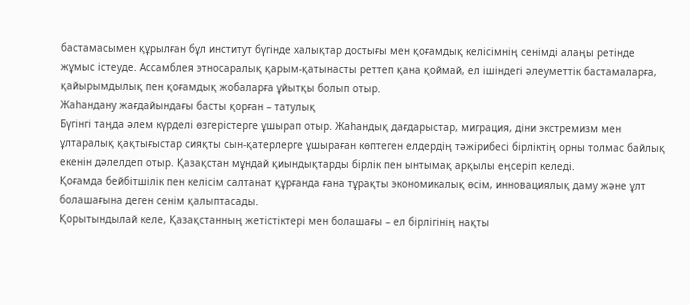бастамасымен құрылған бұл институт бүгінде халықтар достығы мен қоғамдық келісімнің сенімді алаңы ретінде жұмыс істеуде. Ассамблея этносаралық қарым-қатынасты реттеп қана қоймай, ел ішіндегі әлеуметтік бастамаларға, қайырымдылық пен қоғамдық жобаларға ұйытқы болып отыр.
Жаһандану жағдайындағы басты қорған – татулық
Бүгінгі таңда әлем күрделі өзгерістерге ұшырап отыр. Жаһандық дағдарыстар, миграция, діни экстремизм мен ұлтаралық қақтығыстар сияқты сын-қатерлерге ұшыраған көптеген елдердің тәжірибесі бірліктің орны толмас байлық екенін дәлелдеп отыр. Қазақстан мұндай қиындықтарды бірлік пен ынтымақ арқылы еңсеріп келеді.
Қоғамда бейбітшілік пен келісім салтанат құрғанда ғана тұрақты экономикалық өсім, инновациялық даму және ұлт болашағына деген сенім қалыптасады.
Қорытындылай келе, Қазақстанның жетістіктері мен болашағы – ел бірлігінің нақты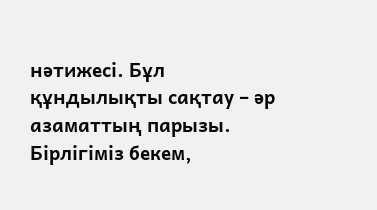нәтижесі. Бұл құндылықты сақтау – әр азаматтың парызы.
Бірлігіміз бекем,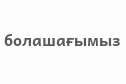болашағымыз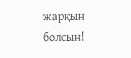жарқын болсын!